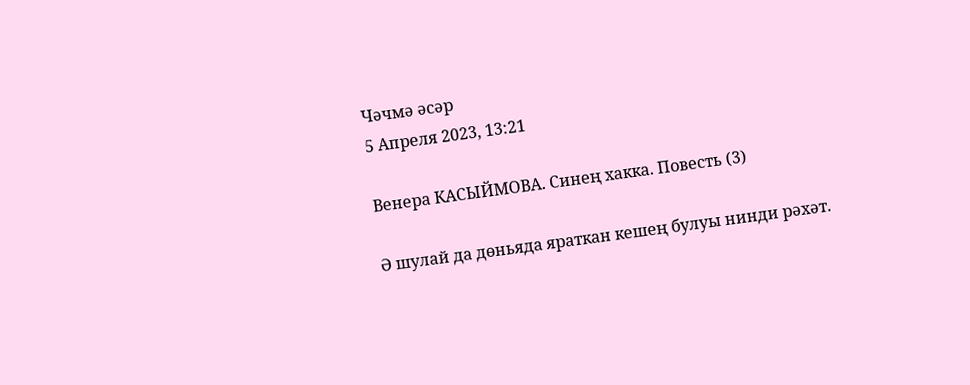Чәчмә әсәр
5 Апреля 2023, 13:21

Венера КАСЫЙМОВА. Синең хакка. Повесть (3)

Ә шулай да дөньяда яраткан кешең булуы нинди рәхәт.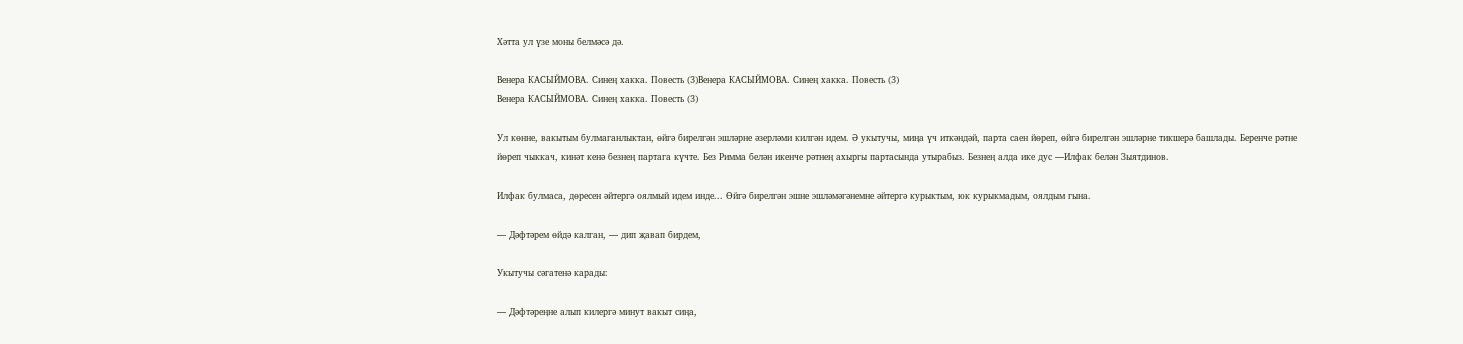Хәтта ул үзе моны белмәсә дә.

Венера КАСЫЙМОВА. Синең хакка. Повесть (3)Венера КАСЫЙМОВА. Синең хакка. Повесть (3)
Венера КАСЫЙМОВА. Синең хакка. Повесть (3)

Ул көнне, вакытым булмаганлыктан, өйгә бирелгән эшләрне әзерләми килгән идем. Ә укытучы, миңа үч иткәндәй, парта саен йөреп, өйгә бирелгән эшләрне тикшерә башлады. Беренче рәтне йөреп чыккач, кинәт кенә безнең партага күчте. Без Римма белән икенче рәтнең ахыргы партасында утырабыз. Безнең алда ике дус —Илфак белән Зыятдинов.

Илфак булмаса, дөресен әйтергә оялмый идем инде... Өйгә бирелгән эшне эшләмәгәнемне әйтергә курыктым, юк курыкмадым, оялдым гына.

— Дәфтәрем өйдә калган, — дип җавап бирдем,

Укытучы сәгатенә карады:

— Дәфтәреңне алып килергә минут вакыт сиңа,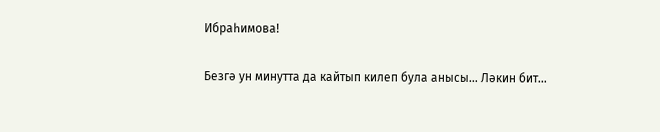Ибраһимова!

Безгә ун минутта да кайтып килеп була анысы... Ләкин бит...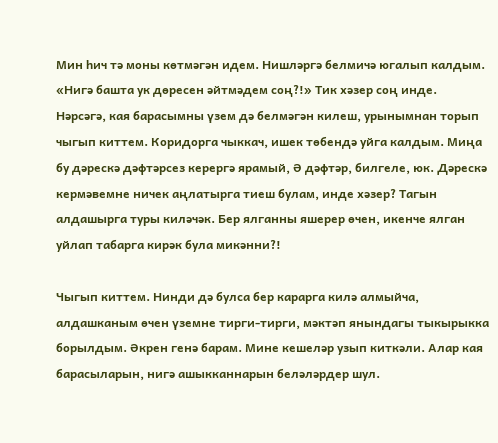Мин һич тә моны көтмәгән идем. Нишләргә белмичә югалып калдым. «Нигә башта ук дөресен әйтмәдем соң?!» Тик хәзер соң инде. Нәрсәгә, кая барасымны үзем дә белмәгән килеш, урынымнан торып чыгып киттем. Коридорга чыккач, ишек төбендә уйга калдым. Миңа бу дәрескә дәфтәрсез керергә ярамый, Ә дәфтәр, билгеле, юк. Дәрескә кермәвемне ничек аңлатырга тиеш булам, инде хәзер? Тагын алдашырга туры киләчәк. Бер ялганны яшерер өчен, икенче ялган уйлап табарга кирәк була микәнни?!

Чыгып киттем. Нинди дә булса бер карарга килә алмыйча, алдашканым өчен үземне тирги-тирги, мәктәп янындагы тыкырыкка борылдым. Әкрен генә барам. Мине кешеләр узып киткәли. Алар кая барасыларын, нигә ашыкканнарын беләләрдер шул.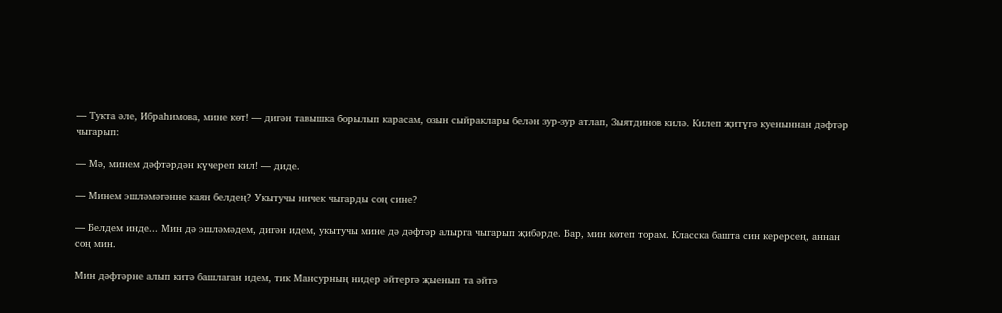— Тукта әле, Ибраһимова, мине көт! — дигән тавышка борылып карасам, озын сыйраклары белән зур-зур атлап, Зыятдинов килә. Килеп җитүгә куеныннан дәфтәр чыгарып:

— Мә, минем дәфтәрдән күчереп кил! — диде.

— Минем эшләмәгәнне каян белдең? Укытучы ничек чыгарды соң сине?

— Белдем инде... Мин дә эшләмәдем, дигән идем, укытучы мине дә дәфтәр алырга чыгарып җибәрде. Бар, мин көтеп торам. Класска башта син керерсең, аннан соң мин.

Мин дәфтәрне алып китә башлаган идем, тик Мансурның нидер әйтергә җыенып та әйтә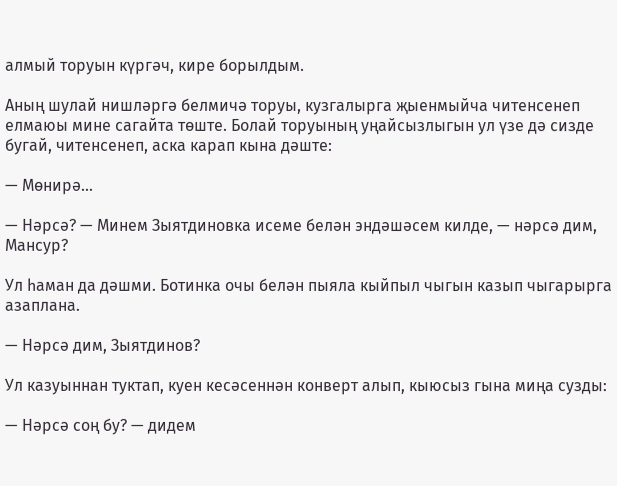алмый торуын күргәч, кире борылдым.

Аның шулай нишләргә белмичә торуы, кузгалырга җыенмыйча читенсенеп елмаюы мине сагайта төште. Болай торуының уңайсызлыгын ул үзе дә сизде бугай, читенсенеп, аска карап кына дәште:

— Мөнирә...

— Нәрсә? — Минем Зыятдиновка исеме белән эндәшәсем килде, — нәрсә дим, Мансур?

Ул һаман да дәшми. Ботинка очы белән пыяла кыйпыл чыгын казып чыгарырга азаплана.

— Нәрсә дим, Зыятдинов?

Ул казуыннан туктап, куен кесәсеннән конверт алып, кыюсыз гына миңа сузды:

— Нәрсә соң бу? — дидем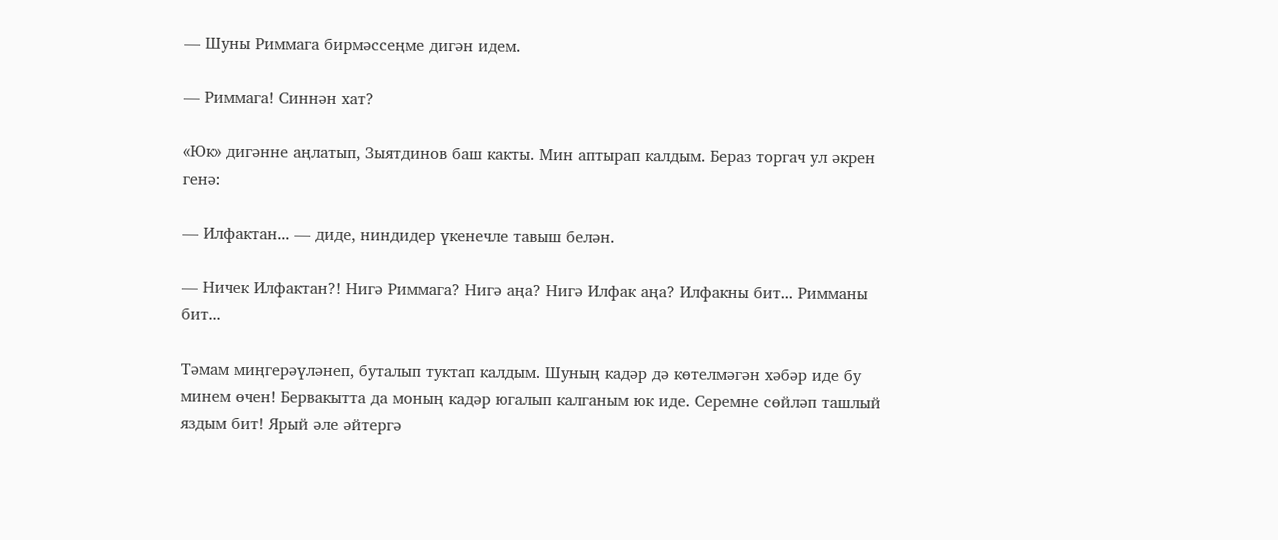— Шуны Риммага бирмәссеңме дигән идем.

— Риммага! Синнән хат?

«Юк» дигәнне аңлатып, Зыятдинов баш какты. Мин аптырап калдым. Бераз торгач ул әкрен генә:

— Илфактан... — диде, ниндидер үкенечле тавыш белән.

— Ничек Илфактан?! Нигә Риммага? Нигә аңа? Нигә Илфак аңа? Илфакны бит... Римманы бит...

Тәмам миңгерәүләнеп, буталып туктап калдым. Шуның кадәр дә көтелмәгән хәбәр иде бу минем өчен! Бервакытта да моның кадәр югалып калганым юк иде. Серемне сөйләп ташлый яздым бит! Ярый әле әйтергә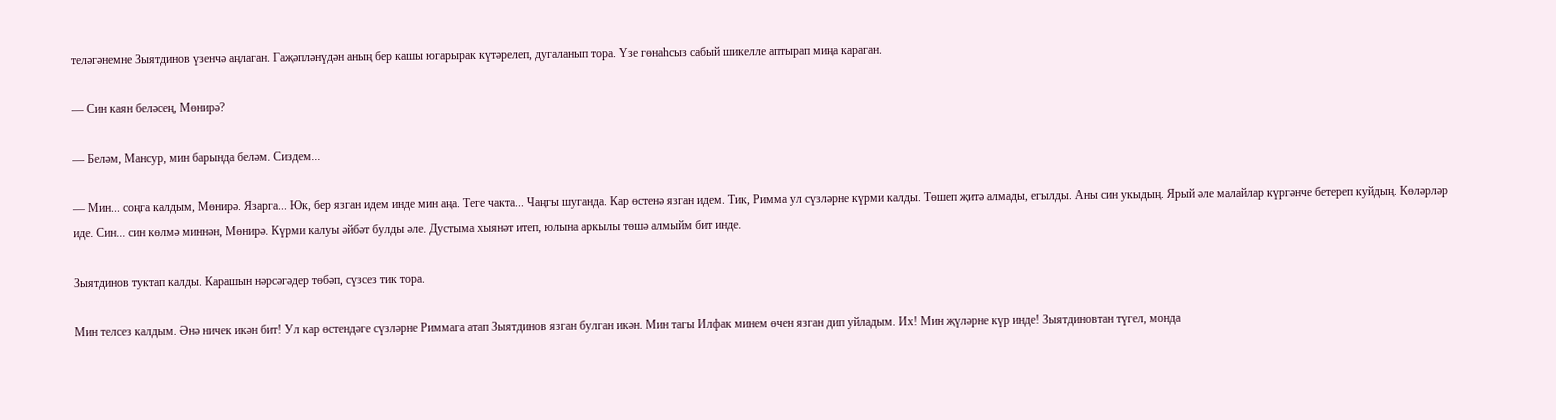теләгәнемне Зыятдинов үзенчә аңлаган. Гаҗәпләнүдән аның бер кашы югарырак күтәрелеп, дугаланып тора. Үзе гөнаһсыз сабый шикелле аптырап миңа караган.

— Син каян беләсең, Мөнирә?

— Беләм, Мансур, мин барында беләм. Сиздем...

— Мин... соңга калдым, Мөнирә. Язарга... Юк, бер язган идем инде мин аңа. Теге чакта... Чаңгы шуганда. Кар өстенә язган идем. Тик, Римма ул сүзләрне күрми калды. Төшеп җитә алмады, егылды. Аны син укыдың. Ярый әле малайлар күргәнче бетереп куйдың. Көләрләр иде. Син... син көлмә миннән, Мөнирә. Күрми калуы әйбәт булды әле. Дустыма хыянәт итеп, юлына аркылы төшә алмыйм бит инде.

Зыятдинов туктап калды. Карашын нәрсәгәдер төбәп, сүзсез тик тора.

Мин телсез калдым. Әнә ничек икән бит! Ул кар өстендәге сүзләрне Риммага атап Зыятдинов язган булган икән. Мин тагы Илфак минем өчен язган дип уйладым. Их! Мин җүләрне күр инде! Зыятдиновтан түгел, монда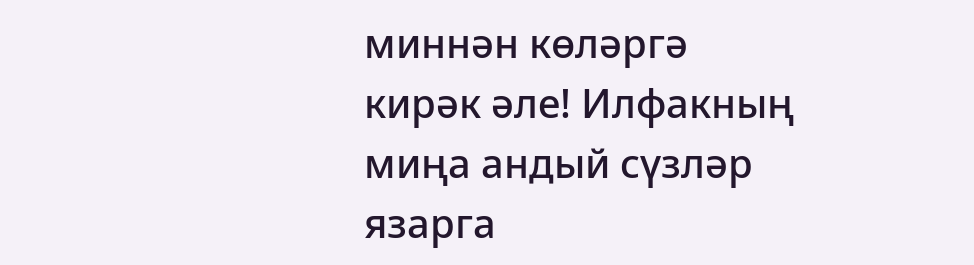миннән көләргә кирәк әле! Илфакның миңа андый сүзләр язарга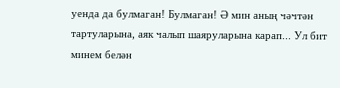уенда да булмаган! Булмаган! Ә мин аның чәчтән тартуларына, аяк чалып шаяруларына карап... Ул бит минем белән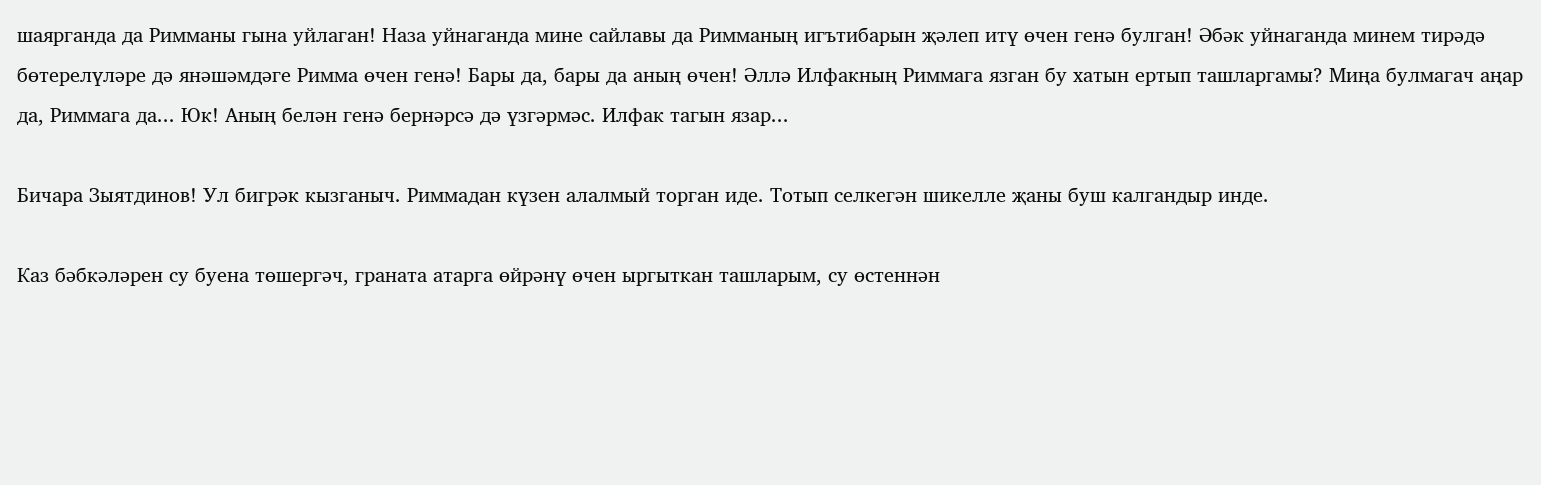шаярганда да Римманы гына уйлаган! Наза уйнаганда мине сайлавы да Римманың игътибарын җәлеп итү өчен генә булган! Әбәк уйнаганда минем тирәдә бөтерелүләре дә янәшәмдәге Римма өчен генә! Бары да, бары да аның өчен! Әллә Илфакның Риммага язган бу хатын ертып ташларгамы? Миңа булмагач аңар да, Риммага да... Юк! Аның белән генә бернәрсә дә үзгәрмәс. Илфак тагын язар...

Бичара Зыятдинов! Ул бигрәк кызганыч. Риммадан күзен алалмый торган иде. Тотып селкегән шикелле җаны буш калгандыр инде.

Каз бәбкәләрен су буена төшергәч, граната атарга өйрәнү өчен ыргыткан ташларым, су өстеннән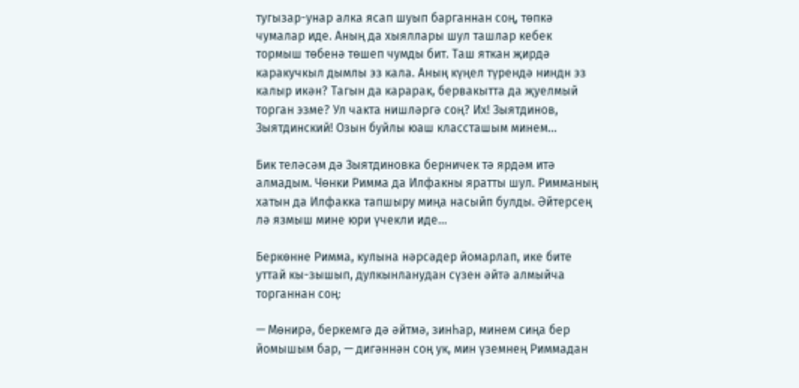тугызар-унар алка ясап шуып барганнан соң, төпкә чумалар иде. Аның да хыяллары шул ташлар кебек тормыш төбенә төшеп чумды бит. Таш яткан җирдә каракучкыл дымлы эз кала. Аның күңел түрендә ниндн эз калыр икән? Тагын да карарак, бервакытта да җуелмый торган эзме? Ул чакта нишләргә соң? Их! Зыятдинов, Зыятдинский! Озын буйлы юаш классташым минем...

Бик теләсәм дә Зыятдиновка берничек тә ярдәм итә алмадым. Чөнки Римма да Илфакны яратты шул. Римманың хатын да Илфакка тапшыру миңа насыйп булды. Әйтерсең лә язмыш мине юри үчекли иде...

Беркөнне Римма, кулына нәрсәдер йомарлап, ике бите уттай кы-зышып, дулкынланудан сүзен әйтә алмыйча торганнан соң:

— Мөнирә, беркемгә дә әйтмә, зинһар, минем сиңа бер йомышым бар, — дигәннән соң ук, мин үземнең Риммадан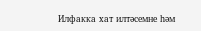Илфакка хат илтәсемне һәм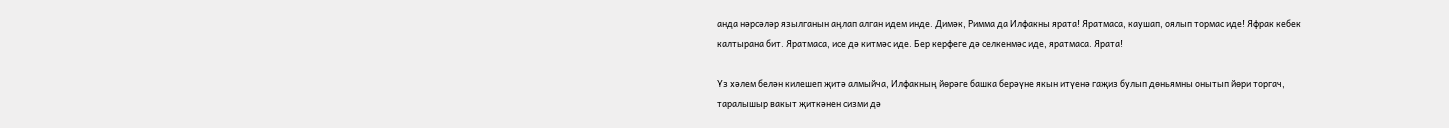анда нәрсәләр язылганын аңлап алган идем инде. Димәк, Римма да Илфакны ярата! Яратмаса, каушап, оялып тормас иде! Яфрак кебек калтырана бит. Яратмаса, исе дә китмәс иде. Бер керфеге дә селкенмәс иде, яратмаса. Ярата!

Үз хәлем белән килешеп җитә алмыйча, Илфакның йөрәге башка берәүне якын итүенә гаҗиз булып дөньямны онытып йөри торгач, таралышыр вакыт җиткәнен сизми дә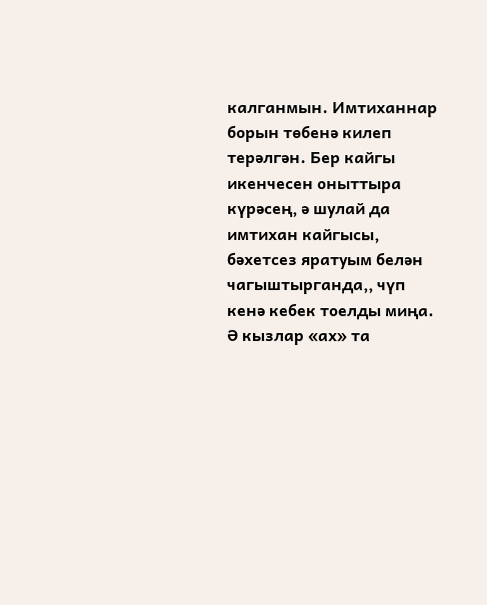калганмын. Имтиханнар борын төбенә килеп терәлгән. Бер кайгы икенчесен оныттыра күрәсең, ә шулай да имтихан кайгысы, бәхетсез яратуым белән чагыштырганда,, чүп кенә кебек тоелды миңа. Ә кызлар «ах» та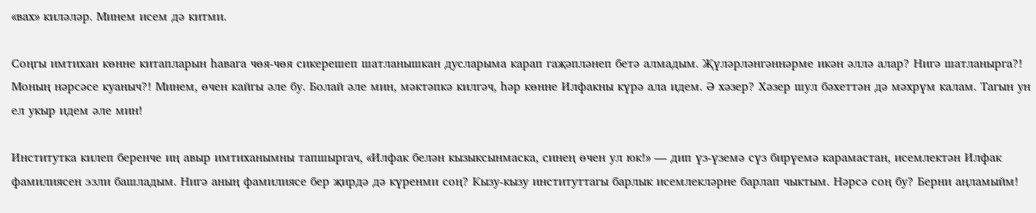«вах» киләләр. Минем исем дә китми.

Соңгы имтихан көнне китапларын һавага чөя-чөя сикерешеп шатланышкан дусларыма карап гаҗәпләнеп бетә алмадым. Җүләрләнгәннәрме икән әллә алар? Нигә шатланырга?! Моның нәрсәсе куаныч?! Минем, өчен кайгы әле бу. Болай әле мин, мәктәпкә килгәч, һәр көнне Илфакны күрә ала идем. Ә хәзер? Хәзер шул бәхеттән дә мәхрүм калам. Тагын ун ел укыр идем әле мин!

Институтка килеп беренче иң авыр имтиханымны тапшыргач, «Илфак белән кызыксынмаска, синең өчен ул юк!» — дип үз-үземә сүз бирүемә карамастан, исемлектән Илфак фамилиясен эзли башладым. Нигә аның фамилиясе бер җирдә дә күренми соң? Кызу-кызу институттагы барлык исемлекләрне барлап чыктым. Нәрсә соң бу? Берни аңламыйм!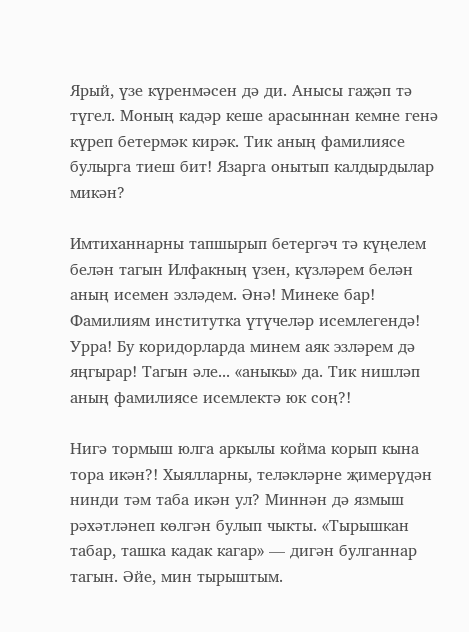Ярый, үзе күренмәсен дә ди. Анысы гаҗәп тә түгел. Моның кадәр кеше арасыннан кемне генә күреп бетермәк кирәк. Тик аның фамилиясе булырга тиеш бит! Язарга онытып калдырдылар микән?

Имтиханнарны тапшырып бетергәч тә күңелем белән тагын Илфакның үзен, күзләрем белән аның исемен эзләдем. Әнә! Минеке бар! Фамилиям институтка үтүчеләр исемлегендә! Урра! Бу коридорларда минем аяк эзләрем дә яңгырар! Тагын әле... «аныкы» да. Тик нишләп аның фамилиясе исемлектә юк соң?!

Нигә тормыш юлга аркылы койма корып кына тора икән?! Хыялларны, теләкләрне җимерүдән нинди тәм таба икән ул? Миннән дә язмыш рәхәтләнеп көлгән булып чыкты. «Тырышкан табар, ташка кадак кагар» — дигән булганнар тагын. Әйе, мин тырыштым.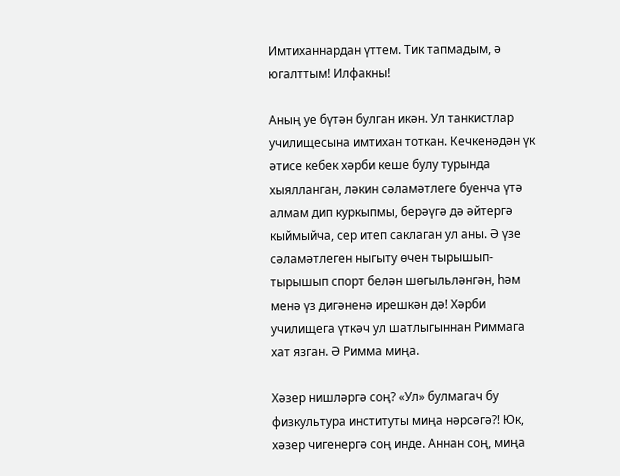Имтиханнардан үттем. Тик тапмадым, ә югалттым! Илфакны!

Аның уе бүтән булган икән. Ул танкистлар училищесына имтихан тоткан. Кечкенәдән үк әтисе кебек хәрби кеше булу турында хыялланган, ләкин сәламәтлеге буенча үтә алмам дип куркыпмы, берәүгә дә әйтергә кыймыйча, сер итеп саклаган ул аны. Ә үзе сәламәтлеген ныгыту өчен тырышып-тырышып спорт белән шөгыльләнгән, һәм менә үз дигәненә ирешкән дә! Хәрби училищега үткәч ул шатлыгыннан Риммага хат язган. Ә Римма миңа.

Хәзер нишләргә соң? «Ул» булмагач бу физкультура институты миңа нәрсәгә?! Юк, хәзер чигенергә соң инде. Аннан соң, миңа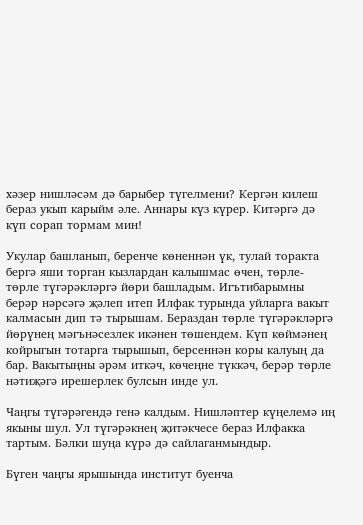хәзер нишләсәм дә барыбер түгелмени? Кергән килеш бераз укып карыйм әле. Аннары күз күрер. Китәргә дә күп сорап тормам мин!

Укулар башланып, беренче көненнән үк, тулай торакта бергә яши торган кызлардан калышмас өчен, төрле-төрле түгәрәкләргә йөри башладым. Игътибарымны берәр нәрсәгә җәлеп итеп Илфак турында уйларга вакыт калмасын дип тә тырышам. Бераздан төрле түгәрәкләргә йөрүнең мәгънәсезлек икәнен төшендем. Күп көймәнең койрыгын тотарга тырышып, берсеннән коры калуың да бар. Вакытыңны әрәм иткәч, көчеңне түккәч, берәр төрле нәтиҗәгә ирешерлек булсын инде ул.

Чаңгы түгәрәгендә генә калдым. Нишләптер күңелемә иң якыны шул. Ул түгәрәкнең җитәкчесе бераз Илфакка тартым. Бәлки шуңа күрә дә сайлаганмындыр.

Бүген чаңгы ярышында институт буенча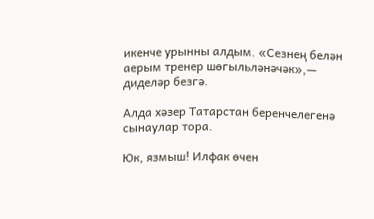икенче урынны алдым. «Сезнең белән аерым тренер шөгыльләнәчәк»,— диделәр безгә.

Алда хәзер Татарстан беренчелегенә сынаулар тора.

Юк, язмыш! Илфак өчен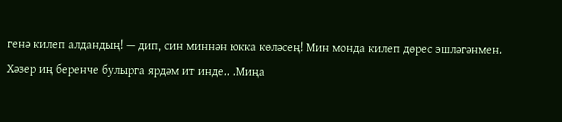генә килеп алдандың! — дип, син миннән юкка көләсең! Мин монда килеп дөрес эшләгәнмен. Хәзер иң беренче булырга ярдәм ит инде.. .Миңа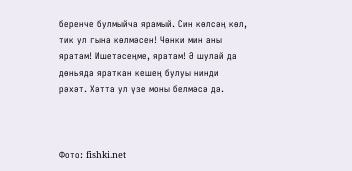беренче булмыйча ярамый. Син көлсәң көл, тик ул гына көлмәсен! Чөнки мин аны яратам! Ишетәсеңме, яратам! Ә шулай да дөньяда яраткан кешең булуы нинди рәхәт. Хәтта ул үзе моны белмәсә дә.



Фото: fishki.net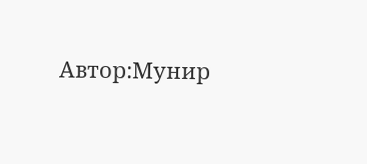Автор:Мунир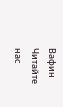Вафин
Читайте нас